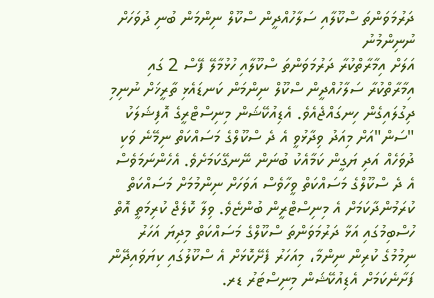ދަރުމަވަންތަ ސްކޫލާއި ސަލާހުއްދީން ސްކޫލް ނިންމަން ބުނި ދުވަހަށް ނުނިންމުނު
އަލަށް އިމާރާތްކުރާ ދަރުމަވަންތަ ސްކޫލާއި ހުޅުމާލޭ ފޭސް 2 ގައި އިމާރާތްކުރާ ސަލާހުއްދީން ސްކޫލް ނިންމަން ކަނޑައެޅި ތާރީޚަށް ނުނިމި ދިގުލައިގެން ހިނގައްޖެއެވެ. އެޑިއުކޭޝަން މިނިސްޓްރީގެ އޮފިޝަލަކު "ސަން"އަށް މިއަދު ވިދާޅުވީ އެ ދެ ސްކޫލްގެ މަސައްކަތް ނިމޭނެ ވަކި ދުވަހެއް އަދި ޔަގީން ކަމާއެކު ބުނަން ނޭނގޭކަމަށެވެ. އެހެންނަމަވެސް އެ ދެ ސްކޫލްގެ މަސައްކަތް ވީހާވެސް އަވަހަށް ނިންމުމަށް މަސައްކަތް ކުރަމުންދާކަމަށް އެ މިނިސްޓްރީން ބުންޏެވެ. ވިލާ ކޮލެޖް ކުރިމަތީ އޮތް ހުސްބިމުގައި އަޅާ ދަރުމަވަންތަ ސްކޫލްގެ މަސައްކަތް މިދިޔަ އަހަރު ނިމުމުގެ ކުރިން ނިންމާ، މިއަހަރު ފެށޭކޮޅަށް އެ ސްކޫލުގައި ކިޔަވައިދޭން ފަށާނެކަމަށް އެޑިއުކޭޝަން މިނިސްޓަރު ޑރ.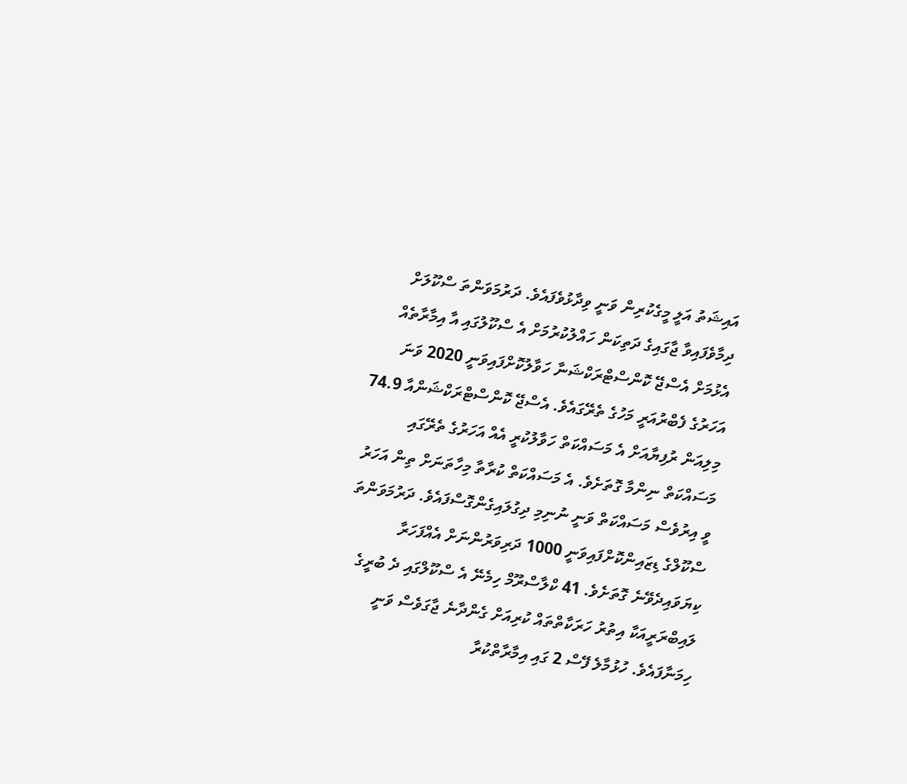އައިޝަތު އަލީ މީގެކުރިން ވަނީ ވިދާޅުވެފައެވެ. ދަރުމަވަންތަ ސްކޫލަށް ދިމާވެފައިވާ ޖާގައިގެ ދަތިކަން ހައްލުކުރުމަށް އެ ސްކޫލުގައި އާ އިމާރާތެއް އެޅުމަށް އެސްޖޭ ކޮންސްޓްރަކްޝަނާ ހަވާލުކޮށްފައިވަނީ 2020 ވަނަ އަހަރުގެ ފެބްރުއަރީ މަހުގެ ތެރޭގައެވެ. އެސްޖޭ ކޮންސްޓްރަކްޝަންއާ 74.9 މިލިއަން ރުފިޔާއަށް އެ މަސައްކަތް ހަވާލުކުރީ އެއް އަހަރުގެ ތެރޭގައި މަސައްކަތް ނިންމާ ގޮތަށެވެ. އެ މަސައްކަތް ކުރާތާ މިހާތަނަށް ތިން އަހަރު ވީ އިރުވެސް މަސައްކަތް ވަނީ ނުނިމި ދިގުލައިގެންގޮސްފައެވެ. ދަރުމަވަންތަ ސްކޫލްގެ ޑިޒައިންކޮށްފައިވަނީ 1000 ދަރިވަރުންނަށް އެއްފަހަރާ ކިޔަވައިދެވޭނެ ގޮތަށެވެ. 41 ކްލާސްރޫމް ހިމެނޭ އެ ސްކޫލްގައި ދެ ބުރީގެ ލައިބްރަރީއަކާ އިތުރު ހަރަކާތްތައް ކުރިއަށް ގެންދާނެ ޖާގަވެސް ވަނީ ހިމަނާފައެވެ. ހުޅުމާލެ ފޭސް 2 ގައި އިމާރާތްކުރާ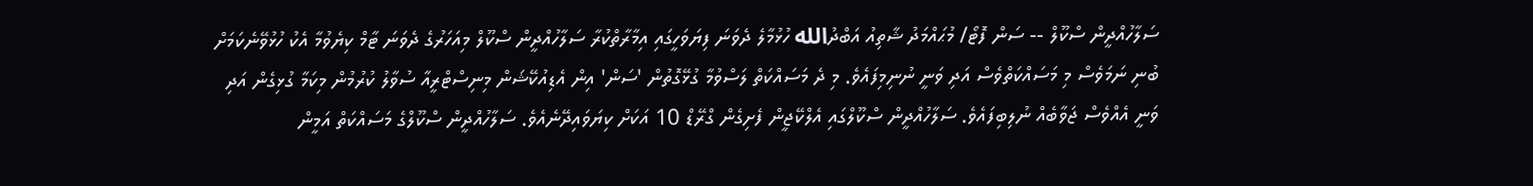ސަލާހުއްދީން ސްކޫލް -- ސަން ފޮޓޯ/ މުޙައްމަދު ޝާތިއު އަބްދުالله ހުޅުމާލެ ދެވަނަ ފިޔަވަހީގައި އިމާރާތްކުރާ ސަލާހުއްދީން ސްކޫލް މިއަހަރުގެ ދެވަނަ ޓާމް ކިޔެވުމާ އެކު ހުޅުވޭނެކަމަށް ބުނި ނަމަވެސް މި މަސައްކަތްވެސް އަދި ވަނީ ނުނިމިފައެވެ. މި ދެ މަސައްކަތް ލަސްވުމާ ގުޅޭގޮތުން 'ސަން' އިން އެޑިއުކޭޝަން މިނިސްޓްރީއާ ސުވާލު ކުރުމުން މިކަމާ ގުޅިގެން އަދި ވަނީ އެއްވެސް ޖަވާބެއް ނުލިބިފައެވެ. ސަލާހުއްދީން ސްކޫލްގައި އެލްކޭޖީން ފެށިގެން ގްރޭޑް 10 އަކަށް ކިޔަވައިދޭނެއެވެ. ސަލާހުއްދީން ސްކޫލްގެ މަސައްކަތް އަމީން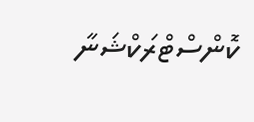ކޮންސްޓްރަކްޝަނާ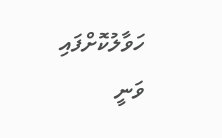ހަވާލުކޮށްފައި ވަނީ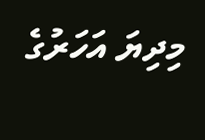މިދިޔަ އަހަރުގެ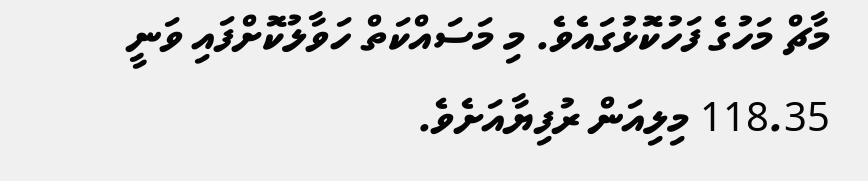މާޗް މަހުގެ ފަހުކޮޅުގައެވެ. މި މަސައްކަތް ހަވާލުކޮށްފައި ވަނީ 118.35 މިލިއަން ރުފިޔާއަށެވެ.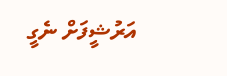އަރުޝީފަށް ނެގީ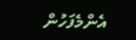އެންމެފަހުން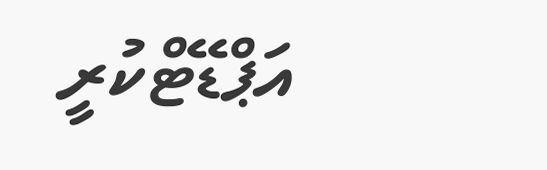އަޕްޑޭޓްކުރީ